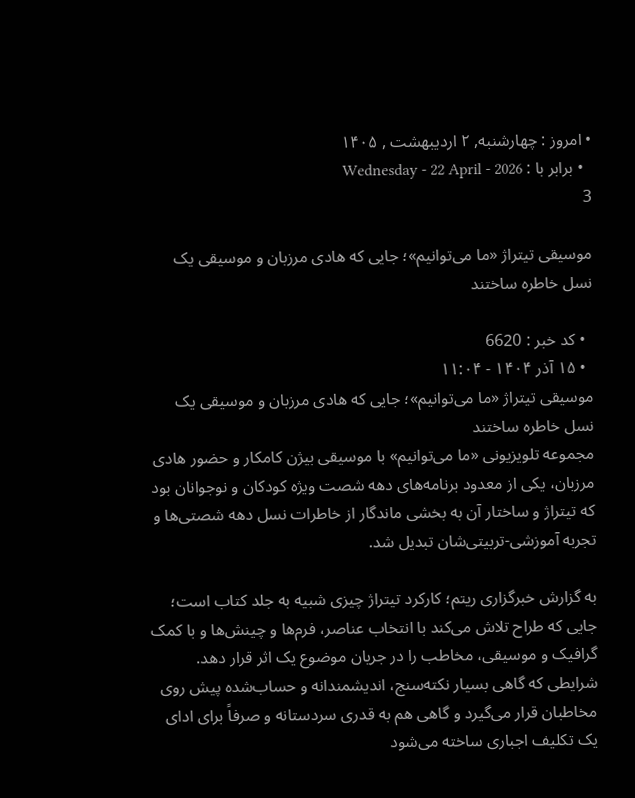• امروز : چهارشنبه, ۲ اردیبهشت , ۱۴۰۵
  • برابر با : Wednesday - 22 April - 2026
3

موسیقی تیتراژ «ما می‌توانیم»؛ جایی که هادی مرزبان و موسیقی یک نسل خاطره ساختند

  • کد خبر : 6620
  • ۱۵ آذر ۱۴۰۴ - ۱۱:۰۴
موسیقی تیتراژ «ما می‌توانیم»؛ جایی که هادی مرزبان و موسیقی یک نسل خاطره ساختند
مجموعه تلویزیونی «ما می‌توانیم» با موسیقی بیژن کامکار و حضور هادی مرزبان، یکی از معدود برنامه‌های دهه شصت ویژه کودکان و نوجوانان بود که تیتراژ و ساختار آن به بخشی ماندگار از خاطرات نسل دهه شصتی‌ها و تجربه آموزشی-تربیتی‌شان تبدیل شد.

به گزارش خبرگزاری ریتم؛ کارکرد تیتراژ چیزی شبیه به جلد کتاب است؛ جایی که طراح تلاش می‌کند با انتخاب عناصر، فرم‌ها و چینش‌ها و با کمک گرافیک و موسیقی، مخاطب را در جریان موضوع یک اثر قرار دهد. شرایطی که گاهی بسیار نکته‌سنج، اندیشمندانه و حساب‌شده پیش روی مخاطبان قرار می‌گیرد و گاهی هم به قدری سردستانه و صرفاً برای ادای یک تکلیف اجباری ساخته می‌شود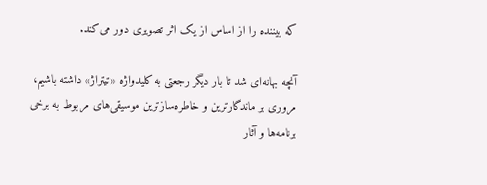که بیننده را از اساس از یک اثر تصویری دور می‌کند.

آنچه بهانه‌ای شد تا بار دیگر رجعتی به کلیدواژه «تیتراژ» داشته باشیم، مروری بر ماندگارترین و خاطره‌سازترین موسیقی‌های مربوط به برخی برنامه‌ها و آثار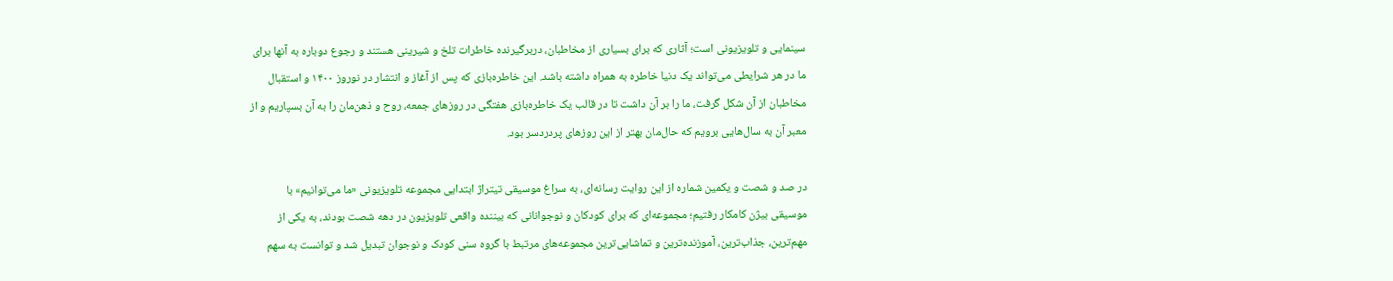سینمایی و تلویزیونی است؛ آثاری که برای بسیاری از مخاطبان، دربرگیرنده خاطرات تلخ و شیرینی هستند و رجوع دوباره به آنها برای ما در هر شرایطی می‌تواند یک دنیا خاطره به همراه داشته باشد. این خاطره‌بازی که پس از آغاز و انتشار در نوروز ۱۴۰۰ و استقبال مخاطبان از آن شکل گرفت، ما را بر آن داشت تا در قالب یک خاطره‌بازی هفتگی در روزهای جمعه، روح و ذهن‌مان را به آن بسپاریم و از معبر آن به سال‌هایی برویم که حال‌مان بهتر از این روزهای پردردسر بود.

در صد و شصت و یکمین شماره از این روایت رسانه‌ای، به سراغ موسیقی تیتراژ ابتدایی مجموعه تلویزیونی «ما می‌توانیم» با موسیقی بیژن کامکار رفتیم؛ مجموعه‌ای که برای کودکان و نوجوانانی که بیننده واقعی تلویزیون در دهه شصت بودند، به یکی از مهم‌ترین، جذاب‌ترین، آموزنده‌ترین و تماشایی‌ترین مجموعه‌های مرتبط با گروه سنی کودک و نوجوان تبدیل شد و توانست به سهم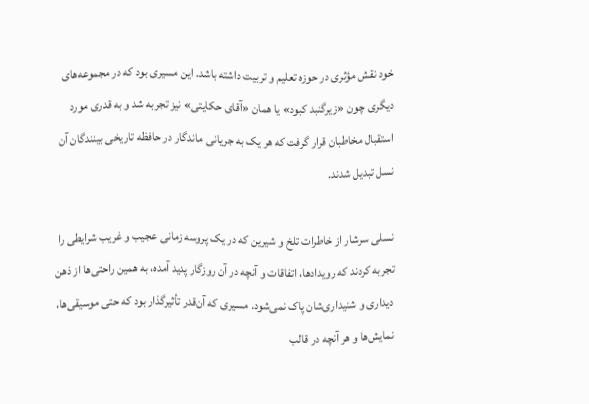خود نقش مؤثری در حوزه تعلیم و تربیت داشته باشد. این مسیری بود که در مجموعه‌های دیگری چون «زیرگنبد کبود» یا همان «آقای حکایتی» نیز تجربه شد و به قدری مورد استقبال مخاطبان قرار گرفت که هر یک به جریانی ماندگار در حافظه تاریخی بینندگان آن نسل تبدیل شدند.

نسلی سرشار از خاطرات تلخ و شیرین که در یک پروسه زمانی عجیب و غریب شرایطی را تجربه کردند که رویدادها، اتفاقات و آنچه در آن روزگار پدید آمده، به همین راحتی‌ها از ذهن دیداری و شنیداری‌شان پاک نمی‌شود. مسیری که آن‌قدر تأثیرگذار بود که حتی موسیقی‌ها، نمایش‌ها و هر آنچه در قالب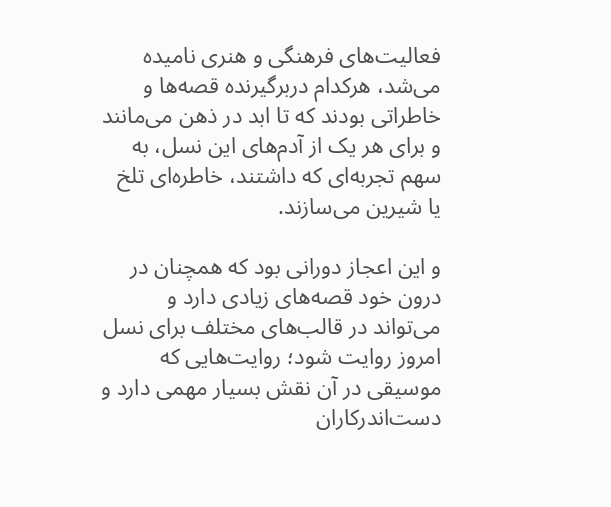فعالیت‌های فرهنگی و هنری نامیده می‌شد، هرکدام دربرگیرنده قصه‌ها و خاطراتی بودند که تا ابد در ذهن می‌مانند و برای هر یک از آدم‌های این نسل، به سهم تجربه‌ای که داشتند، خاطره‌ای تلخ یا شیرین می‌سازند.

و این اعجاز دورانی بود که همچنان در درون خود قصه‌های زیادی دارد و می‌تواند در قالب‌های مختلف برای نسل امروز روایت شود؛ روایت‌هایی که موسیقی در آن نقش بسیار مهمی دارد و دست‌اندرکاران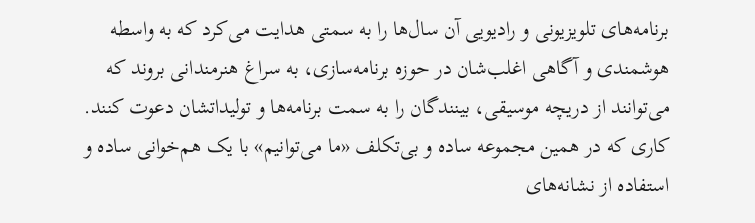برنامه‌های تلویزیونی و رادیویی آن سال‌ها را به سمتی هدایت می‌کرد که به واسطه هوشمندی و آگاهی اغلب‌شان در حوزه برنامه‌سازی، به سراغ هنرمندانی بروند که می‌توانند از دریچه موسیقی، بینندگان را به سمت برنامه‌ها و تولیداتشان دعوت کنند. کاری که در همین مجموعه ساده و بی‌تکلف «ما می‌توانیم» با یک هم‌خوانی ساده و استفاده از نشانه‌های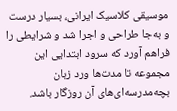موسیقی کلاسیک ایرانی، بسیار درست و به‌جا طراحی و اجرا شد و شرایطی را فراهم آورد که سرود ابتدایی این مجموعه تا مدت‌ها ورد زبان بچه‌مدرسه‌ای‌های آن روزگار باشد.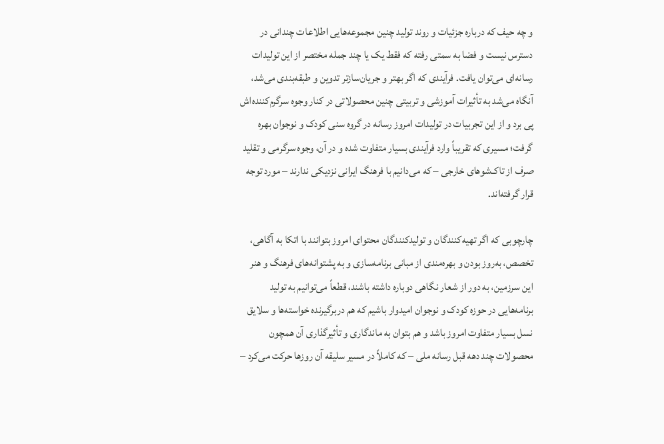و چه حیف که درباره جزئیات و روند تولید چنین مجموعه‌هایی اطلاعات چندانی در دسترس نیست و فضا به سمتی رفته که فقط یک یا چند جمله مختصر از این تولیدات رسانه‌ای می‌توان یافت. فرآیندی که اگر بهتر و جریان‌سازتر تدوین و طبقه‌بندی می‌شد، آنگاه می‌شد به تأثیرات آموزشی و تربیتی چنین محصولاتی در کنار وجوه سرگرم‌کننده‌اش پی برد و از این تجربیات در تولیدات امروز رسانه در گروه سنی کودک و نوجوان بهره گرفت؛ مسیری که تقریباً وارد فرآیندی بسیار متفاوت شده و در آن، وجوه سرگرمی و تقلید صرف از تاک‌شوهای خارجی – که می‌دانیم با فرهنگ ایرانی نزدیکی ندارند – مورد توجه قرار گرفته‌اند.

چارچوبی که اگر تهیه‌کنندگان و تولیدکنندگان محتوای امروز بتوانند با اتکا به آگاهی، تخصص، به‌روز بودن و بهره‌مندی از مبانی برنامه‌سازی و به پشتوانه‌های فرهنگ و هنر این سرزمین، به دور از شعار نگاهی دوباره داشته باشند، قطعاً می‌توانیم به تولید برنامه‌هایی در حوزه کودک و نوجوان امیدوار باشیم که هم دربرگیرنده خواسته‌ها و سلایق نسل بسیار متفاوت امروز باشد و هم بتوان به ماندگاری و تأثیرگذاری آن همچون محصولات چند دهه قبل رسانه ملی – که کاملاً در مسیر سلیقه آن روزها حرکت می‌کرد –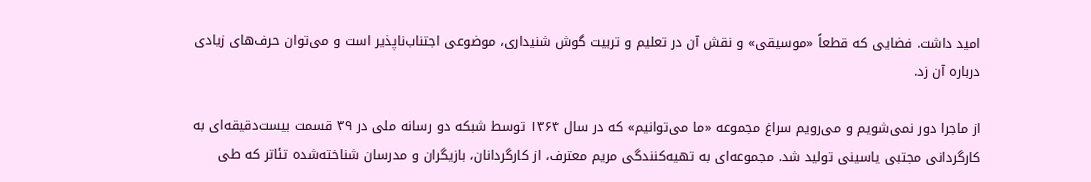امید داشت. فضایی که قطعاً «موسیقی» و نقش آن در تعلیم و تربیت گوش شنیداری، موضوعی اجتناب‌ناپذیر است و می‌توان حرف‌های زیادی درباره آن زد.

از ماجرا دور نمی‌شویم و می‌رویم سراغ مجموعه «ما می‌توانیم» که در سال ۱۳۶۴ توسط شبکه دو رسانه ملی در ۳۹ قسمت بیست‌دقیقه‌ای به کارگردانی مجتبی یاسینی تولید شد. مجموعه‌ای به تهیه‌کنندگی مریم معترف، از کارگردانان، بازیگران و مدرسان شناخته‌شده تئاتر که طی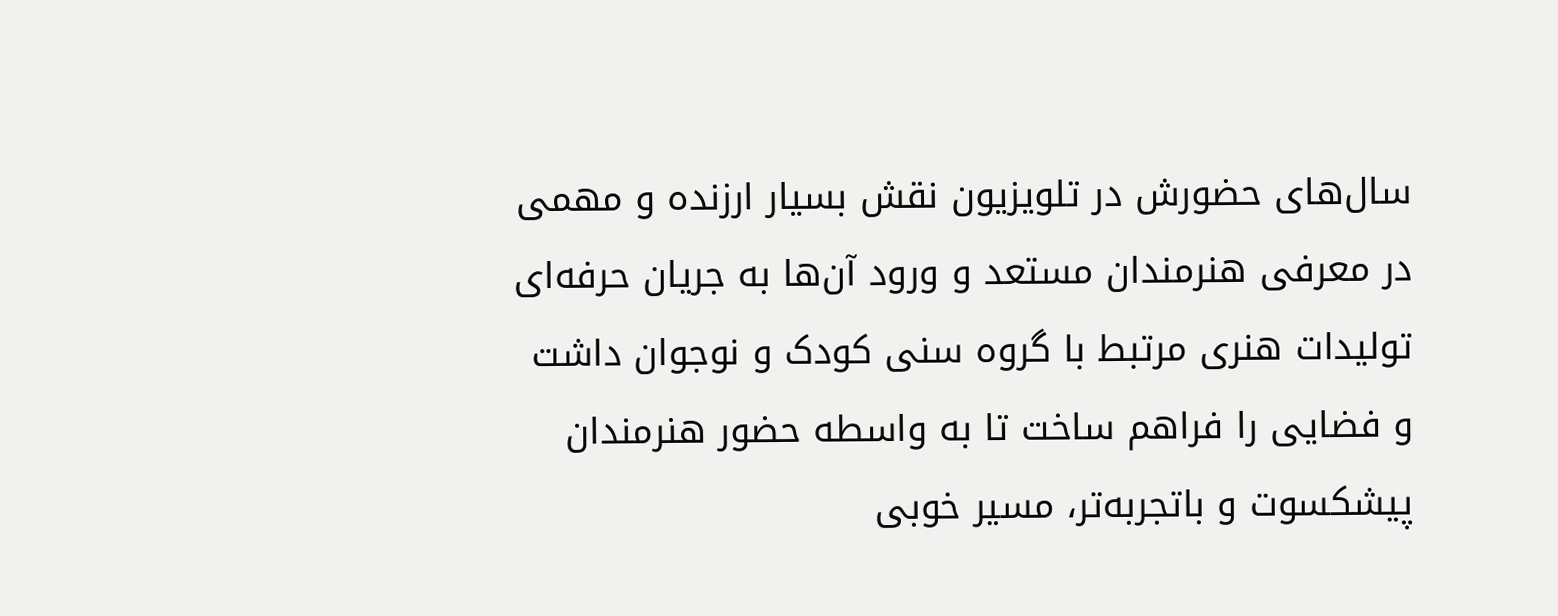سال‌های حضورش در تلویزیون نقش بسیار ارزنده و مهمی در معرفی هنرمندان مستعد و ورود آن‌ها به جریان حرفه‌ای تولیدات هنری مرتبط با گروه سنی کودک و نوجوان داشت و فضایی را فراهم ساخت تا به واسطه حضور هنرمندان پیشکسوت و باتجربه‌تر، مسیر خوبی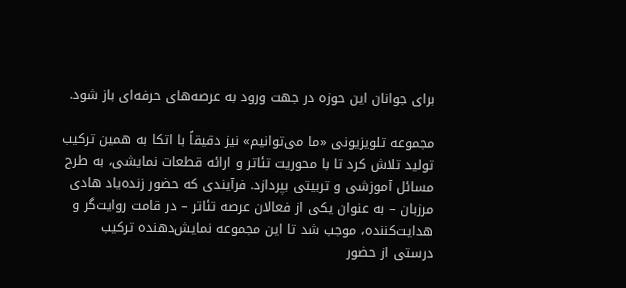برای جوانان این حوزه در جهت ورود به عرصه‌های حرفه‌ای باز شود.

مجموعه تلویزیونی «ما می‌توانیم» نیز دقیقاً با اتکا به همین ترکیب تولید تلاش کرد تا با محوریت تئاتر و ارائه قطعات نمایشی، به طرح مسائل آموزشی و تربیتی بپردازد. فرآیندی که حضور زنده‌یاد هادی مرزبان – به عنوان یکی از فعالان عرصه تئاتر – در قامت روایت‌گر و هدایت‌کننده، موجب شد تا این مجموعه نمایش‌دهنده ترکیب درستی از حضور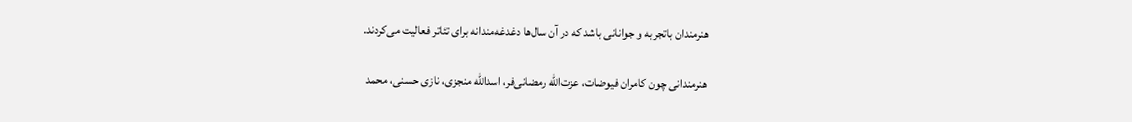هنرمندان باتجربه و جوانانی باشد که در آن سال‌ها دغدغه‌مندانه برای تئاتر فعالیت می‌کردند.

هنرمندانی چون کامران فیوضات، عزت‌الله رمضانی‌فر، اسدالله منجزی، نازی حسنی، محمد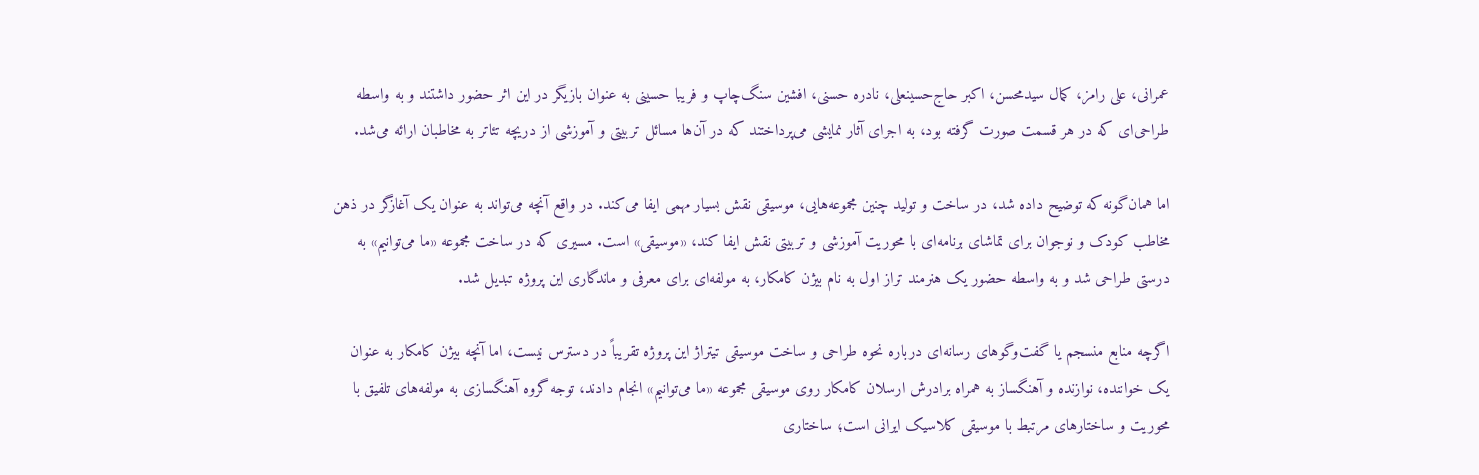عمرانی، علی رامز، کمال سیدمحسن، اکبر حاج‌حسینعلی، نادره حسنی، افشین سنگ‌چاپ و فریبا حسینی به عنوان بازیگر در این اثر حضور داشتند و به واسطه طراحی‌ای که در هر قسمت صورت گرفته بود، به اجرای آثار نمایشی می‌پرداختند که در آن‌ها مسائل تربیتی و آموزشی از دریچه تئاتر به مخاطبان ارائه می‌شد.

اما همان‌گونه که توضیح داده شد، در ساخت و تولید چنین مجموعه‌هایی، موسیقی نقش بسیار مهمی ایفا می‌کند. در واقع آنچه می‌تواند به عنوان یک آغازگر در ذهن مخاطب کودک و نوجوان برای تماشای برنامه‌ای با محوریت آموزشی و تربیتی نقش ایفا کند، «موسیقی» است. مسیری که در ساخت مجموعه «ما می‌توانیم» به درستی طراحی شد و به واسطه حضور یک هنرمند تراز اول به نام بیژن کامکار، به مولفه‌ای برای معرفی و ماندگاری این پروژه تبدیل شد.

اگرچه منابع منسجم یا گفت‌وگوهای رسانه‌ای درباره نحوه طراحی و ساخت موسیقی تیتراژ این پروژه تقریباً در دسترس نیست، اما آنچه بیژن کامکار به عنوان یک خواننده، نوازنده و آهنگساز به همراه برادرش ارسلان کامکار روی موسیقی مجموعه «ما می‌توانیم» انجام دادند، توجه گروه آهنگسازی به مولفه‌های تلفیق با محوریت و ساختارهای مرتبط با موسیقی کلاسیک ایرانی است؛ ساختاری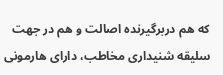که هم دربرگیرنده اصالت و هم در جهت سلیقه شنیداری مخاطب، دارای هارمونی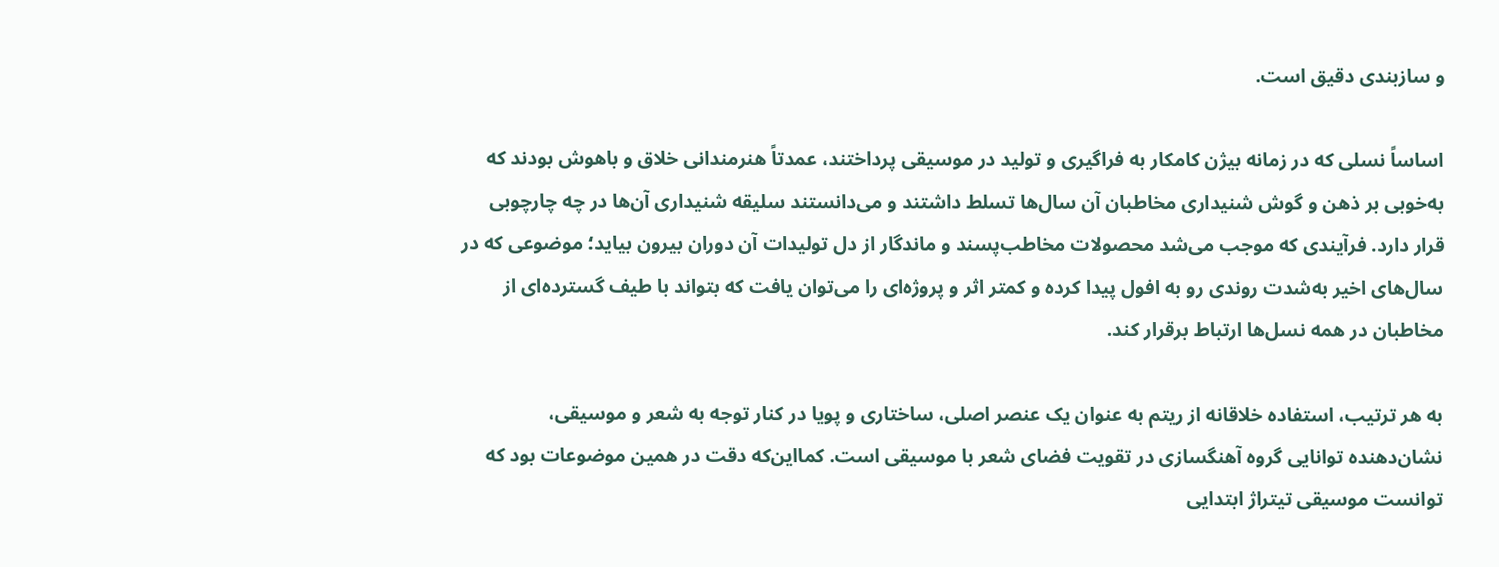و سازبندی دقیق است.

اساساً نسلی که در زمانه بیژن کامکار به فراگیری و تولید در موسیقی پرداختند، عمدتاً هنرمندانی خلاق و باهوش بودند که به‌خوبی بر ذهن و گوش شنیداری مخاطبان آن سال‌ها تسلط داشتند و می‌دانستند سلیقه شنیداری آن‌ها در چه چارچوبی قرار دارد. فرآیندی که موجب می‌شد محصولات مخاطب‌پسند و ماندگار از دل تولیدات آن دوران بیرون بیاید؛ موضوعی که در سال‌های اخیر به‌شدت روندی رو به افول پیدا کرده و کمتر اثر و پروژه‌ای را می‌توان یافت که بتواند با طیف گسترده‌ای از مخاطبان در همه نسل‌ها ارتباط برقرار کند.

به هر ترتیب، استفاده خلاقانه از ریتم به عنوان یک عنصر اصلی، ساختاری و پویا در کنار توجه به شعر و موسیقی، نشان‌دهنده توانایی گروه آهنگسازی در تقویت فضای شعر با موسیقی است. کمااین‌که دقت در همین موضوعات بود که توانست موسیقی تیتراژ ابتدایی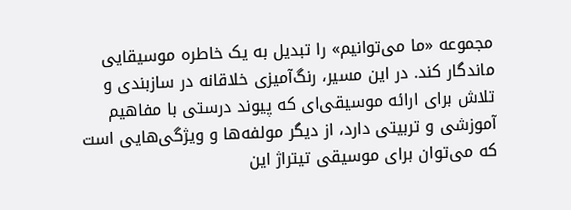مجموعه «ما می‌توانیم» را تبدیل به یک خاطره موسیقایی ماندگار کند. در این مسیر، رنگ‌آمیزی خلاقانه در سازبندی و تلاش برای ارائه موسیقی‌ای که پیوند درستی با مفاهیم آموزشی و تربیتی دارد، از دیگر مولفه‌ها و ویژگی‌هایی است که می‌توان برای موسیقی تیتراژ این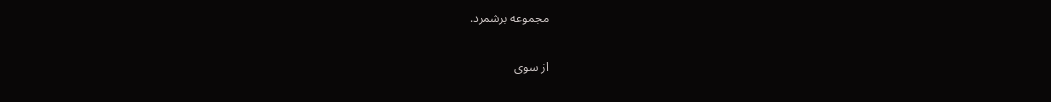مجموعه برشمرد.

از سوی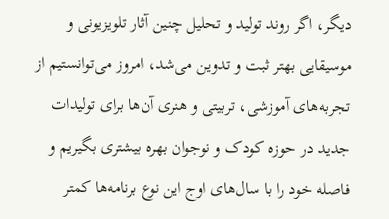دیگر، اگر روند تولید و تحلیل چنین آثار تلویزیونی و موسیقایی بهتر ثبت و تدوین می‌شد، امروز می‌توانستیم از تجربه‌های آموزشی، تربیتی و هنری آن‌ها برای تولیدات جدید در حوزه کودک و نوجوان بهره بیشتری بگیریم و فاصله خود را با سال‌های اوج این نوع برنامه‌ها کمتر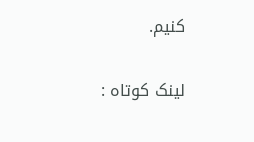کنیم.

لینک کوتاه :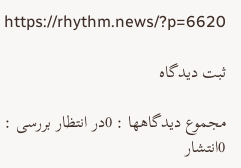https://rhythm.news/?p=6620

ثبت دیدگاه

مجموع دیدگاهها : 0در انتظار بررسی : 0انتشار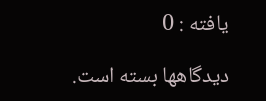یافته : 0

دیدگاهها بسته است.